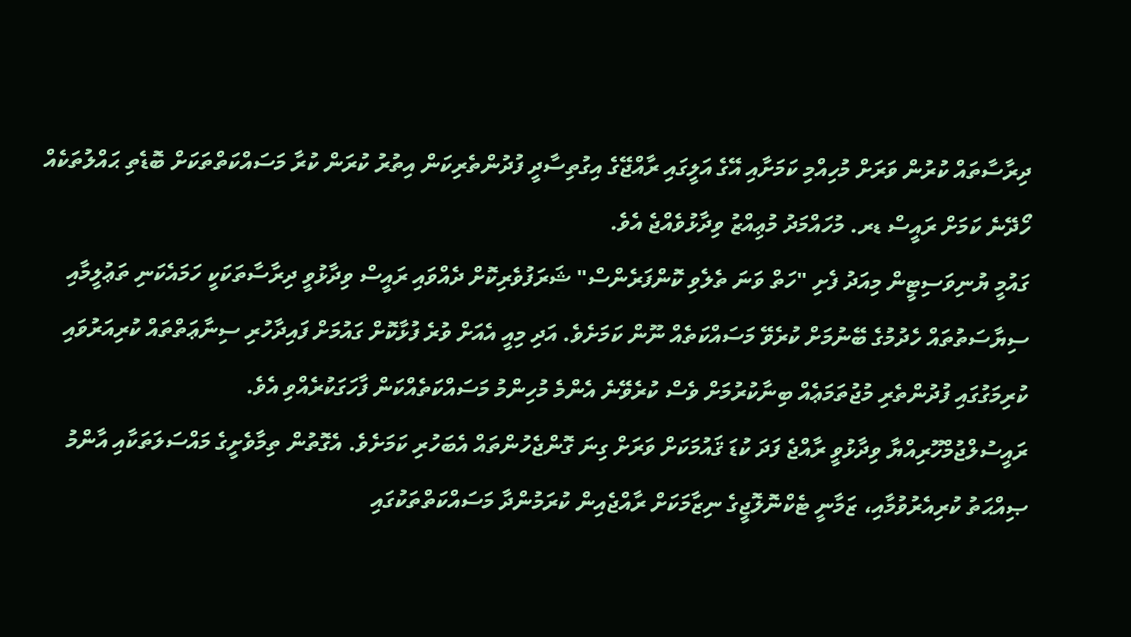ދިރާސާތައް ކުރުން ވަރަށް މުހިއްމި ކަމަށާއި އޭގެ އަލީގައި ރާއްޖޭގެ އިގުތިސާދީ ފުދުންތެރިކަން އިތުރު ކުރަން ކުރާ މަސައްކަތްތަކަށް ބޮޑެތި ޙައްލުތަކެއް ހޯދޭނެ ކަމަށް ރައީސް ޑރ. މުހައްމަދު މުޢިއްޒު ވިދާޅުވެއްޖެ އެވެ.
ގައުމީ ޔުނިވަސިޓީން މިއަދު ފެށި "ހަތް ވަނަ ތެލެވި ކޮންފަރެންސް" ޝަރަފުވެރިކޮށް ދެއްވައި ރައީސް ވިދާޅުވީ ދިރާސާތަކަކީ ހަމައެކަނި ތަޢުލީމާއި ސިޔާސަތުތައް ހެދުމުގެ ބޭނުމަށް ކުރެވޭ މަސައްކަތެއް ނޫން ކަމަށެވެ. އަދި މިއީ އެއަށް ވުރެ ފުޅާކޮށް ގައުމަށް ފައިދާހުރި ސިނާޢަތްތައް ކުރިއަރުވައި ކުރިމަގުގައި ފުދުންތެރި މުޖުތަމަޢެއް ބިނާކުރުމަށް ވެސް ކުރެވޭނެ އެންމެ މުހިންމު މަސައްކަތެއްކަން ފާހަގަކުރެއްވި އެވެ.
ރައީސުލްޖުމްހޫރިއްޔާ ވިދާޅުވީ ރާއްޖެ ފަދަ ކުޑަ ޤައުމަކަށް ވަރަށް ގިނަ ގޮންޖެހުންތައް އެބަހުރި ކަމަށެވެ. އެގޮތުން ތިމާވެށީގެ މައްސަލަތަކާއި އާންމު ޞިއްޙަތު ކުރިއެރުވުމާއި، ޒަމާނީ ޓެކްނޮލޮޖީގެ ނިޒާމަކަށް ރާއްޖެއިން ކުރަމުންދާ މަސައްކަތްތަކުގައި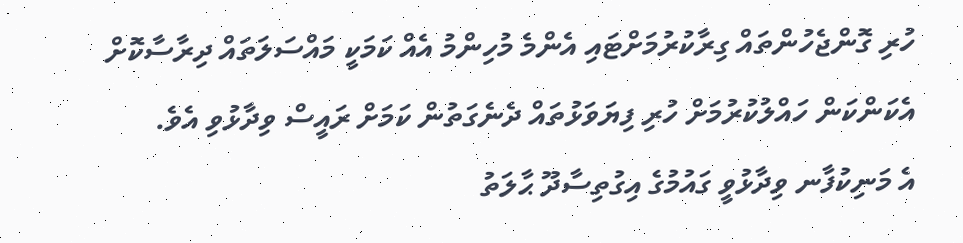ހުރި ގޮންޖެހުންތައް ގިރާކުރުމަށްޓައި އެންމެ މުހިންމު އެއް ކަމަކީ މައްސަލަތައް ދިރާސާކޮށް އެކަންކަން ހައްލުކުރުމަށް ހުރި ފިޔަވަޅުތައް ދެނެގަތުން ކަމަށް ރައީސް ވިދާޅުވި އެވެ.
އެ މަނިކުފާނ ވިދާޅުވީ ގައުމުގެ އިގުތިސާދޫ ޙާލަތު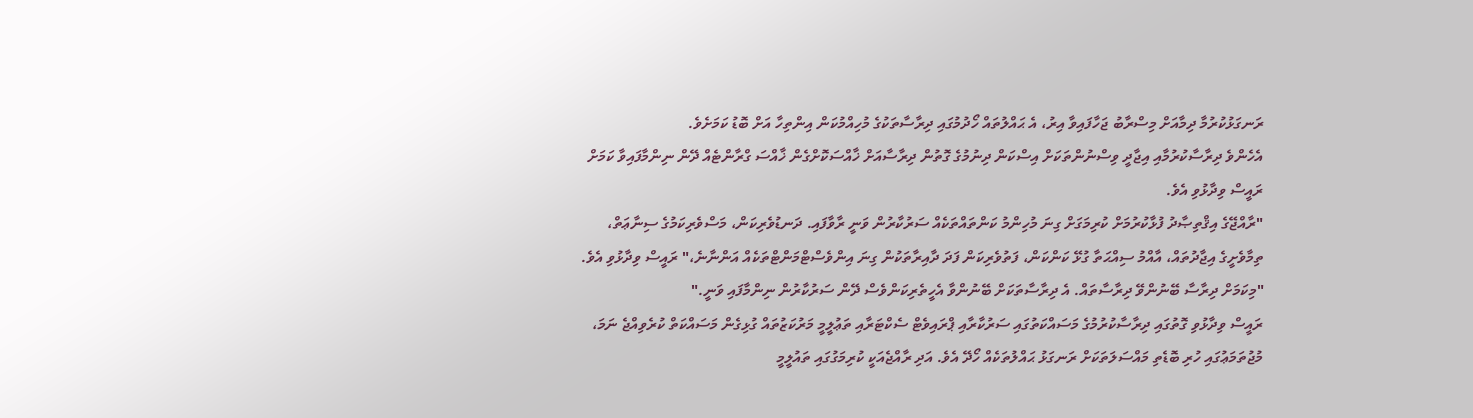ރަނގަޅުކުރުމާ ދިމާއަށް މިސްރާބު ޖަހާފައިވާ އިރު، އެ ޙައްލުތައް ހޯދުމުގައި ދިރާސާތަކުގެ މުހިއްމުކަން އިންތިހާ އަށް ބޮޑު ކަމަށެވެ.
އެހެންވެ ދިރާސާކުރުމާއި އިޖާދީ ވިސްނުންތަކަށް އިސްކަން ދިނުމުގެ ގޮތުން ދިރާސާއަށް ޚާއްސަކޮށްގެން ޚާއްސަ ގްރާންޓެއް ދޭން ނިންމާފައިވާ ކަމަށް ރައީސް ވިދާޅުވި އެވެ.
"ރާއްޖޭގެ އިޤްތިޞާދު ފުޅާކުރުމަށް ކުރިމަގަށް ގިނަ މުހިންމު ކަންތައްތަކެއް ސަރުކާރުން ވަނީ ރާވާފައި. ދަނޑުވެރިކަން، މަސްވެރިކަމުގެ ސިނާޢަތް، ތިމާވެށީގެ އިޖާދުތައް، އާއްމު ސިއްޙަތާ ގުޅޭ ކަންކަން، ފަތުވެރިކަން ފަދަ ދާއިރާތަކުން ގިނަ އިންވެސްޓްމަންޓްތަކެއް އަންނާނެ،" ރައީސް ވިދާޅުވި އެވެ. "މިކަމަށް ދިރާސާ ބޭނުންވޭ ދިރާސާތައް. އެ ދިރާސާތަކަށް ބޭނުންވާ އެހީތެރިކަންވެސް ދޭން ސަރުކާރުން ނިންމާފައި ވަނީ."
ރައީސް ވިދާޅުވި ގޮތުގައި ދިރާސާކުރުމުގެ މަސައްކަތުގައި ސަރުކާރާއި ޕްރައިވެޓް ސެކްޓަރާއި ތަޢުލީމީ މަރުކަޒުތައް ގުޅިގެން މަސައްކަތް ކުރެވިއްޖެ ނަމަ، މުޖުތަމަޢުގައި ހުރި ބޮޑެތި މައްސަލަތަކަށް ރަނގަޅު ޙައްލުތަކެއް ހޯދޭ އެވެ. އަދި ރާއްޖެއަކީ ކުރިމަގުގައި ތައުލީމީ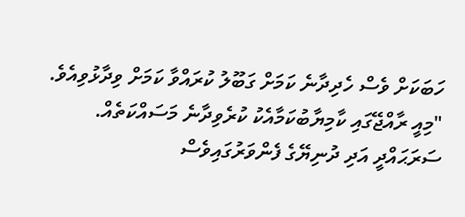ހަބަކަށް ވެސް ހެދިދާނެ ކަމަށް ގަބޫލު ކުރައްވާ ކަމަށް ވިދާޅުވިއެވެ.
"މިއީ ރާއްޖޭގައި ކާމިޔާބުކަމާއެކު ކުރެވިދާނެ މަސައްކަތެއް. ސަރަޙައްދީ އަދި ދުނިޔޭގެ ފެންވަރުގައިވެސް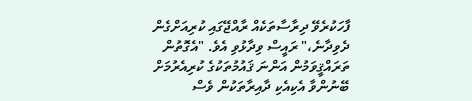ފާހަކުރެވޭ ދިރާސާތަކެއް ރާއްޖޭގައި ކުރިއަށްގެން ދެވިދާނެ،" ރައީސް ވިދާޅުވި އެވެ. "އެގޮތުން ތަރައްޤީވަމުން އަންނަ ޤައުމުތަކުގެ ކުރިއެރުމަށް ބޭނުންވާ އެކިއެކި ދާއިރާތަކުން ވެސް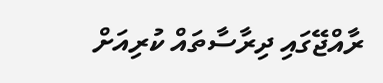ރާއްޖޭގައި ދިރާސާތައް ކުރިއަށް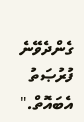ގެންދެވޭނެ ފުރުޞަތު އެބައޮތް."